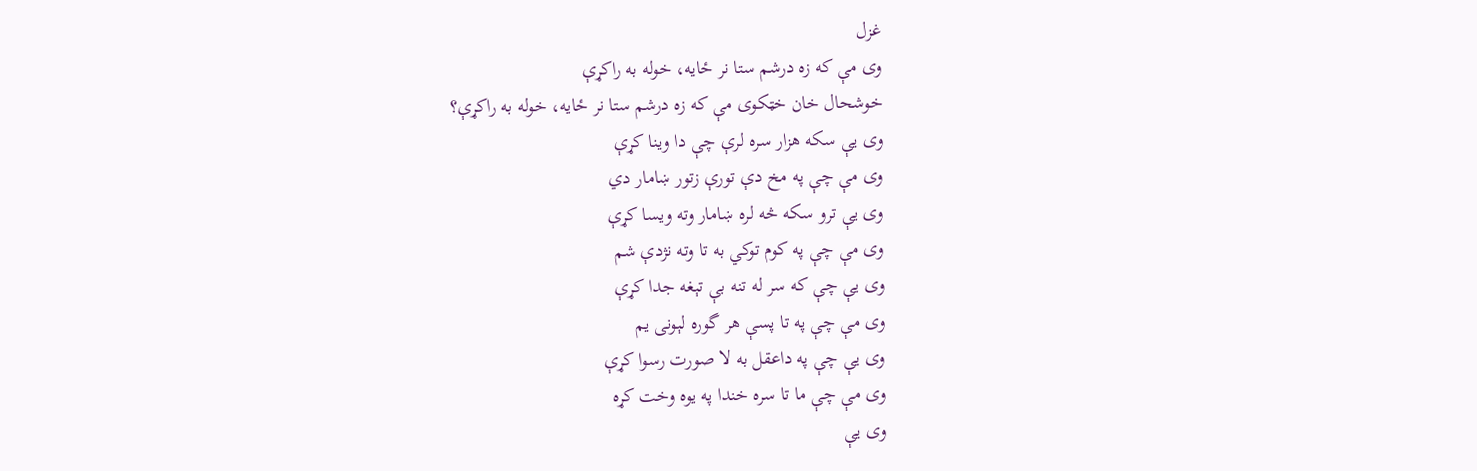غزل
وی مې که زه درشم ستا نر ځايه، خوله به راکړې
خوشحال خان خټکوی مې که زه درشم ستا نر ځايه، خوله به راکړې؟
وی يې سکه هزار سره لرې چې دا وينا کړې
وی مې چې په مخ دې تورې زتور ښامار دي
وی يې ترو سکه څه لره ښامار وته ويسا کړې
وی مې چې په کوم توکي به تا وته نژدې شم
وی يې چې که سر له تنه بې تېغه جدا کړې
وی مې چې په تا پسې هر گوره لېونی يم
وی يې چې په داعقل به لا صورت رسوا کړې
وی مې چې ما تا سره خندا په يوه وخت کړه
وی يې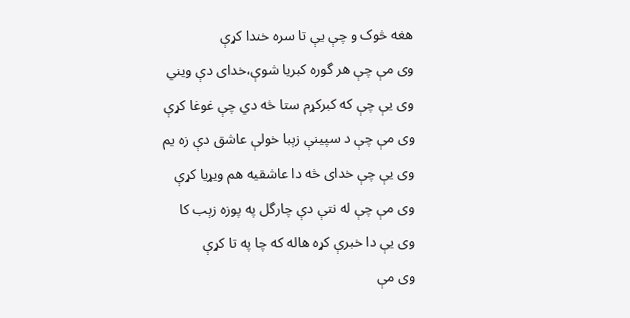هغه څوک و چې يې تا سره خندا کړې
وی مې چې هر گوره کبريا شوې،خدای دې ويني
وی يې چې که کبرکړم ستا څه دي چې غوغا کړې
وی مې چې د سپينې زېبا خولې عاشق دې زه يم
وی يې چې خدای څه دا عاشقيه هم ويړيا کړې
وی مې چې له نتې دې چارگل په پوزه زېب کا
وی يې دا خبرې کړه هاله که چا په تا کړې
وی مې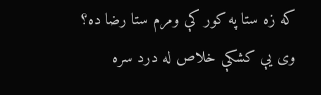که زه ستا په کور کې ومرم ستا رضا ده؟
وی يې کشکې خلاص له درد سره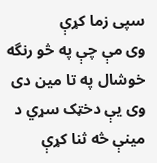سپی زما کړې
وی مې چې په څو رنگه خوشال په تا مين دی
وی يې دخټک سړي د مينې څه ثنا کړې